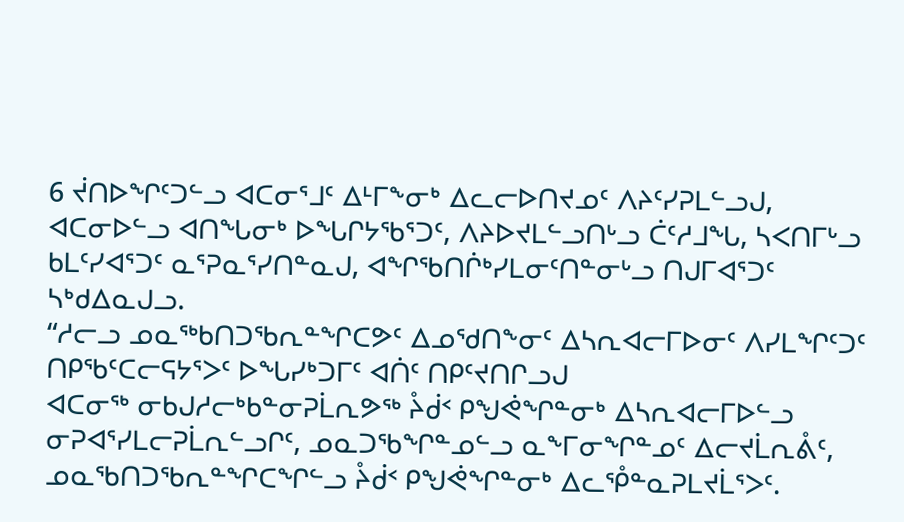6 ᔫᑎᐅᖏᑦᑐᓪᓗ ᐊᑕᓂᕐᒧᑦ ᐃᒻᒥᖕᓂᒃ ᐃᓚᓕᐅᑎᔪᓄᑦ ᐱᔨᑦᓯᕈᒪᓪᓗᒍ, ᐊᑕᓂᐅᓪᓗ ᐊᑎᖓᓂᒃ ᐅᖓᒋᔭᖃᕐᑐᑦ, ᐱᔨᐅᔪᒪᓪᓗᑎᒡᓗ ᑖᑦᓱᒧᖓ, ᓴᐸᑎᒥᒡᓗ ᑲᒪᑦᓯᐊᕐᑐᑦ ᓇᕐᕈᓇᕐᓯᑎᓐᓇᒍ, ᐊᖏᖃᑎᒌᒃᓯᒪᓂᑦᑎᓐᓂᒡᓗ ᑎᒍᒥᐊᕐᑐᑦ ᓴᒃᑯᐃᓇᒍᓗ.
“ᓱᓕᓗ ᓄᓇᖅᑲᑎᑐᖃᕆᓐᖏᑕᕗᑦ ᐃᓄᖁᑎᖕᓂᑦ ᐃᓴᕆᐊᓕᒥᐅᓂᑦ ᐱᓯᒪᖏᑦᑐᑦ ᑎᑭᖃᑦᑕᓕᕋᔭᕐᐳᑦ ᐅᖓᓯᒃᑐᒥᑦ ᐊᑏᑦ ᑎᑭᑦᔪᑎᒋᓗᒍ
ᐊᑕᓂᖅ ᓂᑲᒍᓱᓕᒃᑲᓐᓂᕈᒫᕆᕗᖅ ᔧᑰᑉ ᑭᖑᕚᖏᓐᓂᒃ ᐃᓴᕆᐊᓕᒥᐅᓪᓗ ᓂᕈᐊᕐᓯᒪᓕᕈᒫᕆᓪᓗᒋᑦ, ᓄᓇᑐᖃᖏᓐᓄᓪᓗ ᓇᖕᒥᓂᖏᓐᓄᑦ ᐃᓕᔪᒫᕆᕔᑦ, ᓄᓇᖃᑎᑐᖃᕆᓐᖏᑕᖏᓪᓗ ᔧᑰᑉ ᑭᖑᕚᖏᓐᓂᒃ ᐃᓚᕾᓐᓇᕈᒪᔪᒫᕐᐳᑦ.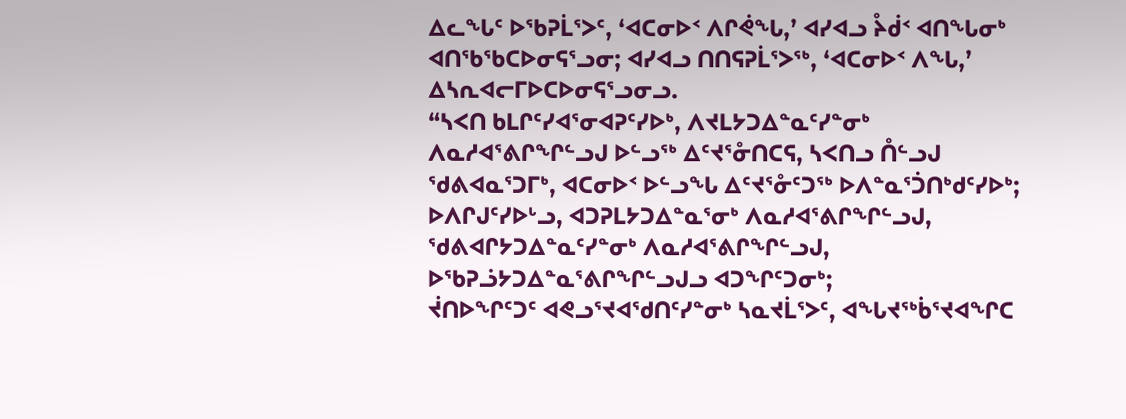ᐃᓚᖓᑦ ᐅᖃᕈᒫᕐᐳᑦ, ‘ᐊᑕᓂᐅᑉ ᐱᒋᕚᖓ,’ ᐊᓯᐊᓗ ᔧᑰᑉ ᐊᑎᖓᓂᒃ ᐊᑎᖃᖃᑕᐅᓂᕋᕐᓗᓂ; ᐊᓯᐊᓗ ᑎᑎᕋᕈᒫᕐᐳᖅ, ‘ᐊᑕᓂᐅᑉ ᐱᖓ,’ ᐃᓴᕆᐊᓕᒥᐅᑕᐅᓂᕋᕐᓗᓂᓗ.
“ᓴᐸᑎ ᑲᒪᒋᑦᓯᐊᕐᓂᐊᕈᑦᓯᐅᒃ, ᐱᔪᒪᔭᑐᐃᓐᓇᑦᓯᓐᓂᒃ ᐱᓇᓱᐊᕐᕕᒋᖏᓪᓗᒍ ᐅᓪᓗᖅ ᐃᑦᔪᕐᓁᑎᑕᕋ, ᓴᐸᑎᓗ ᑍᓪᓗᒍ ᖁᕕᐊᓇᕐᑐᒥᒃ, ᐊᑕᓂᐅᑉ ᐅᓪᓗᖓ ᐃᑦᔪᕐᓁᑦᑐᖅ ᐅᐱᓐᓇᕐᑑᑎᒃᑯᑦᓯᐅᒃ; ᐅᐱᒋᒍᑦᓯᐅᒡᓗ, ᐊᑐᕈᒪᔭᑐᐃᓐᓇᕐᓂᒃ ᐱᓇᓱᐊᕐᕕᒋᖏᓪᓗᒍ, ᖁᕕᐊᒋᔭᑐᐃᓐᓇᑦᓯᓐᓂᒃ ᐱᓇᓱᐊᕐᕕᒋᖏᓪᓗᒍ, ᐅᖃᕈᓘᔭᑐᐃᓐᓇᕐᕕᒋᖏᓪᓗᒍᓗ ᐊᑐᖏᑦᑐᓂᒃ;
ᔫᑎᐅᖏᑦᑐᑦ ᐊᕙᓗᕐᔪᐊᖁᑎᑦᓯᓐᓂᒃ ᓴᓇᔪᒫᕐᐳᑦ, ᐊᖓᔪᖅᑳᕐᔪᐊᖏᑕ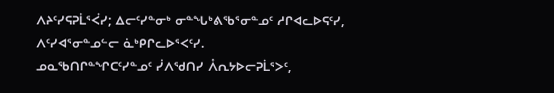ᐱᔨᑦᓯᕋᕈᒫᕐᐹᓯ; ᐃᓕᑦᓯᓐᓂᒃ ᓂᓐᖓᒃᕕᖃᕐᓂᓐᓄᑦ ᓱᒋᐊᓚᐅᕋᑦᓯ, ᐱᑦᓯᐊᕐᓂᓐᓄᓪᓕ ᓈᒃᑭᒋᓚᐅᕐᐸᑦᓯ.
ᓄᓇᖃᑎᒋᓐᖏᑕᑦᓯᓐᓄᑦ ᓰᐱᖁᑎᓯ ᐰᕆᔭᐅᓕᕈᒫᕐᐳᑦ,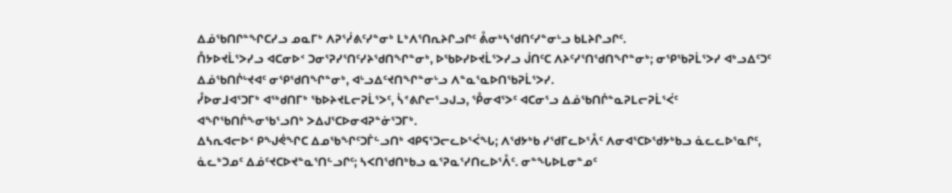ᐃᓅᖃᑎᒋᓐᖏᑕᓯᓗ ᓄᓇᒥᒃ ᐱᕈᕐᓰᕕᑦᓯᓐᓂᒃ ᒪᒃᐱᕐᑎᕆᔨᒋᓗᒋᑦ ᕔᓂᒃᓴᖁᑎᑦᓯᓐᓂᒡᓗ ᑲᒪᔨᒋᓗᒋᑦ.
ᑍᔭᐅᔪᒫᕐᐳᓯᓗ ᐊᑕᓂᐅᑉ ᑐᓂᕐᕈᓯᕐᑎᑦᓯᔨᖁᑎᖏᓐᓂᒃ, ᐅᖃᐅᓯᐅᔪᒫᕐᐳᓯᓗ ᒎᑎᑦᑕ ᐱᔨᑦᓯᕐᑎᖁᑎᖏᓐᓂᒃ; ᓂᕿᖃᕈᒫᕐᐳᓯ ᐊᒃᓗᐃᑦᑐᑦ ᐃᓅᖃᑎᒌᒡᔪᐊᑦ ᓂᕿᖁᑎᖏᓐᓂᒃ, ᐊᒡᓗᐃᑦᔪᑎᖏᓐᓂᒡᓗ ᐱᓐᓇᕐᓇᐅᑎᖃᕈᒫᕐᐳᓯ.
ᓮᐅᓂᒧᐊᕐᑐᒥᒃ ᐊᖅᑯᑎᒥᒃ ᖃᐅᔨᔪᒪᓕᕈᒫᕐᐳᑦ, ᓵᕝᕕᒋᓕᕐᓗᒍᓗ, ᕾᓂᐊᕐᐳᑦ ᐊᑕᓂᕐᓗ ᐃᓅᖃᑎᒌᓐᓇᕈᒪᓕᕈᒫᕐᐹᑦ ᐊᖏᖃᑎᒌᖕᓂᖃᕐᓗᑎᒃ ᐳᐃᒍᕐᑕᐅᓂᐊᕈᓐᓃᕐᑐᒥᒃ.
ᐃᓴᕆᐊᓕᐅᑉ ᑭᖑᕚᖏᑕ ᐃᓄᖃᖏᑦᑐᒦᓪᓗᑎᒃ ᐊᑭᕋᕐᑐᓕᓚᐅᕐᐹᖓ; ᐱᖁᔭᒃᑲ ᓯᖁᒥᓚᐅᕐᐰᑦ ᐱᓂᐊᕐᑕᐅᖁᔭᒃᑲᓗ ᓈᓚᓚᐅᕐᓇᒋᑦ, ᓈᓚᒃᑐᓄᑦ ᐃᓅᑦᔪᑕᐅᔪᓐᓇᕐᑎᓪᓗᒋᑦ; ᓴᐸᑎᖁᑎᒃᑲᓗ ᓇᕐᕈᓇᕐᓯᑎᓚᐅᕐᐰᑦ. ᓂᓐᖓᐅᒪᓂᓐᓄᑦ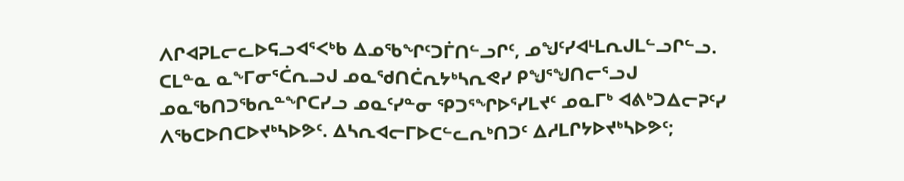ᐱᒋᐊᕈᒪᓕᓚᐅᕋᓗᐊᕐᐸᒃᑲ ᐃᓄᖃᖏᑦᑐᒦᑎᓪᓗᒋᑦ, ᓄᖑᑦᓯᐊᒻᒪᕆᒍᒪᓪᓗᒋᓪᓗ.
ᑕᒪᓐᓇ ᓇᖕᒥᓂᕐᑖᕆᓗᒍ ᓄᓇᖁᑎᑖᕆᔭᒃᓴᕆᕙᓯ ᑭᖑᕐᖑᑎᓕᕐᓗᒍ ᓄᓇᖃᑎᑐᖃᕆᓐᖏᑕᓯᓗ ᓄᓇᑦᓯᓐᓂ ᕿᑐᕐᖏᐅᕐᓯᒪᔪᑦ ᓄᓇᒥᒃ ᐊᕕᒃᑐᐃᓕᕈᑦᓯ ᐱᖃᑕᐅᑎᑕᐅᔪᒃᓴᐅᕗᑦ. ᐃᓴᕆᐊᓕᒥᐅᑕᓪᓚᕆᒃᑎᑐᑦ ᐃᓱᒪᒋᔭᐅᔪᒃᓴᐅᕗᑦ;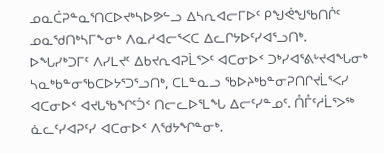ᓄᓇᑖᕈᓐᓇᕐᑎᑕᐅᔪᒃᓴᐅᕗᓪᓗ ᐃᓴᕆᐊᓕᒥᐅᑦ ᑭᖑᕚᖑᖃᑎᒌᑦ ᓄᓇᖁᑎᒃᓴᒥᖕᓂᒃ ᐱᓇᓱᐊᓕᕐᐸᑕ ᐃᓚᒋᔭᐅᑦᓯᐊᕐᓗᑎᒃ.
ᐅᖓᓯᒃᑐᒥᑦ ᐱᓯᒪᔪᑦ ᐃᑲᔪᕆᐊᕈᒫᕐᐳᑦ ᐊᑕᓂᐅᑉ ᑐᒃᓯᐊᕐᕕᒡᔪᐊᖓᓂᒃ ᓴᓇᒃᑲᓐᓂᖃᑕᐅᔭᕐᑐᕐᓗᑎᒃ, ᑕᒪᓐᓇᓗ ᖃᐅᔨᒃᑲᓐᓂᕈᑎᒋᔪᒫᕐᐸᓯ ᐊᑕᓂᐅᑉ ᐊᔪᒐᖃᖏᑦᑑᑉ ᑎᓕᓚᐅᕐᒪᖓ ᐃᓕᑦᓯᓐᓄᑦ. ᑍᒤᑦᓱᒫᕐᐳᖅ ᓈᓚᑦᓯᐊᕈᑦᓯ ᐊᑕᓂᐅᑉ ᐱᖁᔭᖏᓐᓂᒃ.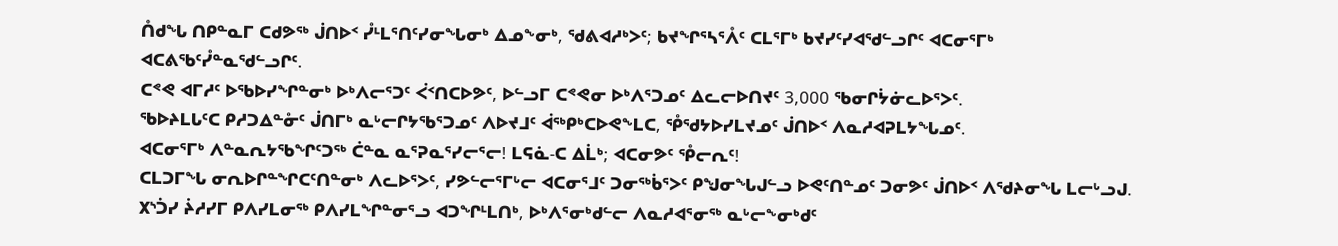ᑍᑯᖓ ᑎᑭᓐᓇᒥ ᑕᑯᕗᖅ ᒎᑎᐅᑉ ᓮᒻᒪᕐᑎᑦᓯᓂᖓᓂᒃ ᐃᓄᖕᓂᒃ, ᖁᕕᐊᓱᒃᐳᑦ; ᑲᔪᖏᕐᓴᕐᐰᑦ ᑕᒪᕐᒥᒃ ᑲᔪᓯᑦᓯᐊᖁᓪᓗᒋᑦ ᐊᑕᓂᕐᒥᒃ ᐊᑕᕕᖃᑦᓮᓐᓇᖁᓪᓗᒋᑦ.
ᑕᕝᕙ ᐊᒥᓱᑦ ᐅᖃᐅᓯᖏᓐᓂᒃ ᐅᒃᐱᓕᕐᑐᑦ ᐹᑉᑎᑕᐅᕗᑦ, ᐅᓪᓗᒥ ᑕᕝᕙᓂ ᐅᒃᐱᕐᑐᓄᑦ ᐃᓚᓕᐅᑎᔪᑦ 3,000 ᖃᓂᒋᔮᓃᓚᐅᕐᐳᑦ.
ᖃᐅᔨᒪᒐᑦᑕ ᑭᓱᑐᐃᓐᓁᑦ ᒎᑎᒥᒃ ᓇᒡᓕᒋᔭᖃᕐᑐᓄᑦ ᐱᐅᔪᒧᑦ ᐋᖅᑭᒃᑕᐅᕙᖕᒪᑕ, ᕾᖁᔭᐅᓯᒪᔪᓄᑦ ᒎᑎᐅᑉ ᐱᓇᓱᐊᕈᒪᔭᖓᓄᑦ.
ᐊᑕᓂᕐᒥᒃ ᐱᓐᓇᕆᔭᖃᖏᑦᑐᖅ ᑖᓐᓇ ᓇᕐᕈᓇᕐᓯᓕᕐᓕ! ᒪᕋᓈ-ᑕ ᐃᒫᒃ; ᐊᑕᓂᕗᑦ ᕾᓕᕆᑦ!
ᑕᒪᑐᒥᖓ ᓂᕆᐅᒋᓐᖏᑕᑦᑎᓐᓂᒃ ᐱᓚᐅᕐᐳᑦ, ᓯᕗᓪᓕᕐᒥᒡᓕ ᐊᑕᓂᕐᒧᑦ ᑐᓂᖅᑳᕐᐳᑦ ᑭᖑᓂᖓᒍᓪᓗ ᐅᕙᑦᑎᓐᓄᑦ ᑐᓂᕗᑦ ᒎᑎᐅᑉ ᐱᖁᔨᓂᖓ ᒪᓕᒡᓗᒍ.
᙭ᔅᑑᓯ ᔩᓱᓯᒥ ᑭᐱᓯᒪᓂᖅ ᑭᐱᓯᒪᖏᓐᓂᕐᓗ ᐊᑐᖏᒻᒪᑎᒃ, ᐅᒃᐱᕐᓂᒃᑯᓪᓕ ᐱᓇᓱᐊᕐᓂᖅ ᓇᒡᓕᖕᓂᒃᑯᑦ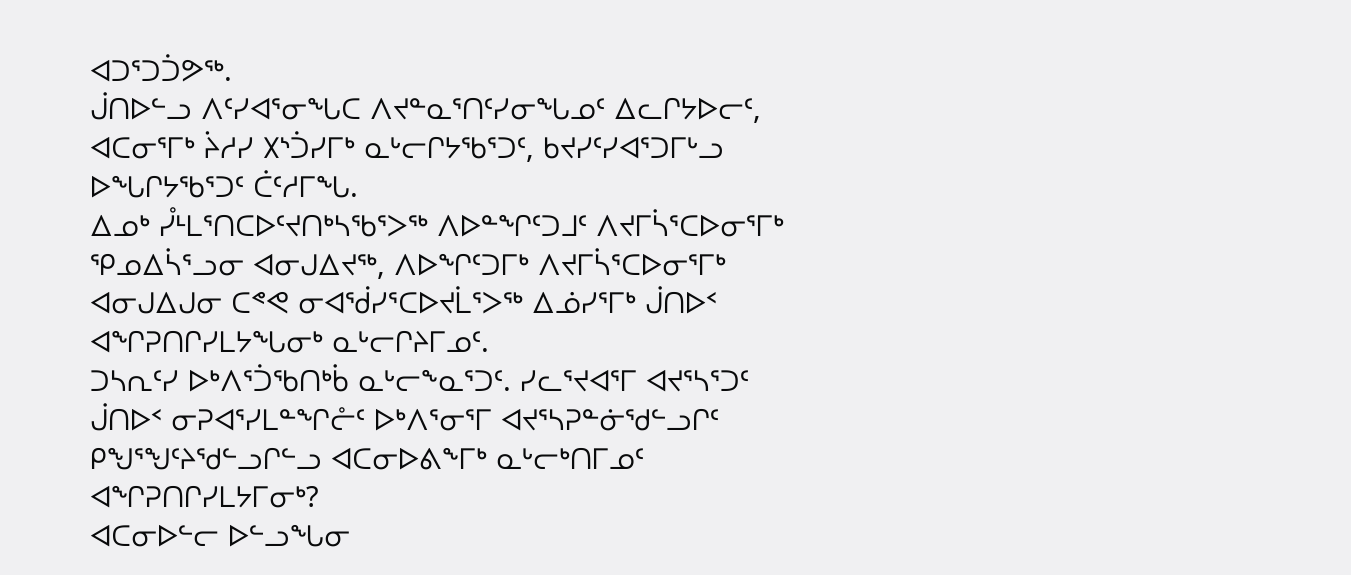ᐊᑐᕐᑐᑑᕗᖅ.
ᒎᑎᐅᓪᓗ ᐱᑦᓯᐊᕐᓂᖓᑕ ᐱᔪᓐᓇᕐᑎᑦᓯᓂᖓᓄᑦ ᐃᓚᒋᔭᐅᓕᑦ, ᐊᑕᓂᕐᒥᒃ ᔩᓱᓯ ᙭ᔅᑑᓯᒥᒃ ᓇᒡᓕᒋᔭᖃᕐᑐᑦ, ᑲᔪᓯᑦᓯᐊᕐᑐᒥᒡᓗ ᐅᖓᒋᔭᖃᕐᑐᑦ ᑖᑦᓱᒥᖓ.
ᐃᓄᒃ ᓮᒻᒪᕐᑎᑕᐅᑦᔪᑎᒃᓴᖃᕐᐳᖅ ᐱᐅᓐᖏᑦᑐᒧᑦ ᐱᔪᒥᓵᕐᑕᐅᓂᕐᒥᒃ ᕿᓄᐃᓵᕐᓗᓂ ᐊᓂᒍᐃᔪᖅ, ᐱᐅᖏᑦᑐᒥᒃ ᐱᔪᒥᓵᕐᑕᐅᓂᕐᒥᒃ ᐊᓂᒍᐃᒍᓂ ᑕᕝᕙ ᓂᐊᖂᓯᕐᑕᐅᔪᒫᕐᐳᖅ ᐃᓅᓯᕐᒥᒃ ᒎᑎᐅᑉ ᐊᖏᕈᑎᒋᓯᒪᔭᖓᓂᒃ ᓇᒡᓕᒋᔨᒥᓄᑦ.
ᑐᓴᕆᑦᓯ ᐅᒃᐱᕐᑑᖃᑎᒃᑳ ᓇᒡᓕᖕᓇᕐᑐᑦ. ᓯᓚᕐᔪᐊᕐᒥ ᐊᔪᕐᓴᕐᑐᑦ ᒎᑎᐅᑉ ᓂᕈᐊᕐᓯᒪᓐᖏᓔᑦ ᐅᒃᐱᕐᓂᕐᒥ ᐊᔪᕐᓴᕈᓐᓃᖁᓪᓗᒋᑦ ᑭᖑᕐᖑᑦᔨᖁᓪᓗᒋᓪᓗ ᐊᑕᓂᐅᕕᖕᒥᒃ ᓇᒡᓕᒃᑎᒥᓄᑦ ᐊᖏᕈᑎᒋᓯᒪᔭᒥᓂᒃ?
ᐊᑕᓂᐅᓪᓕ ᐅᓪᓗᖓᓂ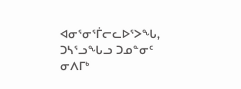ᐊᓂᕐᓂᕐᒦᓕᓚᐅᕐᐳᖓ, ᑐᓴᕐᓗᖓᓗ ᑐᓄᓐᓂᑦ ᓂᐱᒥᒃ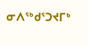ᓂᐱᖅᑯᕐᑐᔪᒥᒃ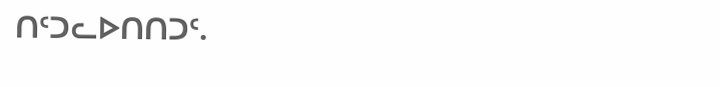ᑎᑦᑐᓚᐅᑎᑎᑐᑦ.